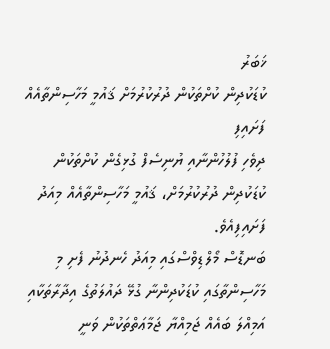ޚަބަރު
ކުޑަކުދިން ކުށްތަކުން ދުރުކުރުމަށް ޤައުމީ މަހާސިންތާއެއް ފަށައިފި
ދިވެހި ފުލުހުންނާއި ޔުނިސެފް ގުޅިގެން ކުށްތަކުން ކުޑަކުދިން ދުރުކުރުމަށް، ޤައުމީ މަހާސިންތާއެއް މިއަދު ފަށައިފިއެވެ.
ބަނޑޮސް މޯލްޑިވްސްގައި މިއަދު ހެނދުނު ފެށި މި މަހާސިންތާގައި ކުޑަކުދިންނާ ގުޅޭ ދައުލަތުގެ އިދާރާތަކާއި އަމިއްލަ ބައެއް ޖަމިއްޔާ ޖަމާޢަތްތަކުން ވަނީ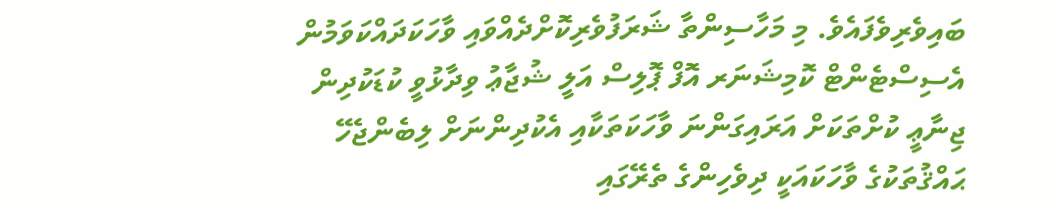ބައިވެރިވެފައެވެ. މި މަހާސިންތާ ޝަރަފުވެރިކޮށްދެއްވައި ވާހަކަދައްކަވަމުން އެސިސްޓެންޓް ކޮމިޝަނަރ އޮފް ޕޮލިސް އަލީ ޝުޖާޢު ވިދާޅުވީ ކުޑަކުދިން ޖިނާޢީ ކުށްތަކަށް އަރައިގަންނަ ވާހަކަތަކާއި އެކުދިންނަށް ލިބެންޖެހޭ ޙައްޤުތަކުގެ ވާހަކައަކީ ދިވެހިންގެ ތެރޭގައި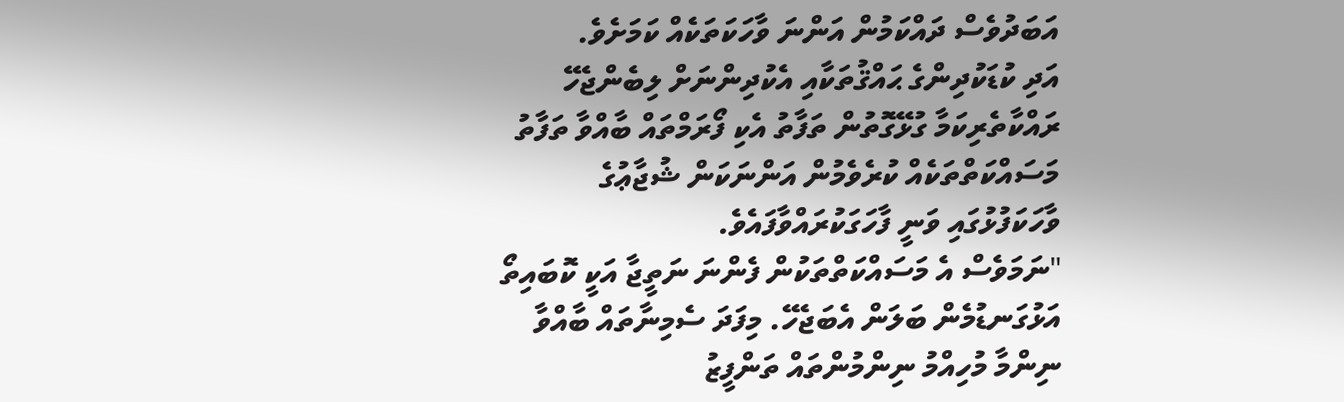އަބަދުވެސް ދައްކަމުން އަންނަ ވާހަކަތަކެއް ކަމަށެވެ.
އަދި ކުޑަކުދިންގެ ޙައްޤުތަކާއި އެކުދިންނަށް ލިބެންޖެހޭ ރައްކާތެރިކަމާ ގުޅޭގޮތުން ތަފާތު އެކި ފޯރަމްތައް ބާއްވާ ތަފާތު މަސައްކަތްތަކެއް ކުރެވެމުން އަންނަކަން ޝުޖާޢުގެ ވާހަކަފުޅުގައި ވަނީ ފާހަގަކުރައްވާފައެވެ.
"ނަމަވެސް އެ މަސައްކަތްތަކުން ފެންނަ ނަތީޖާ އަކީ ކޮބައިތޯ އަޅުގަނޑުމެން ބަލަން އެބަޖެހޭ. މިފަދަ ސެމިނާތައް ބާއްވާ ނިންމާ މުހިއްމު ނިންމުންތައް ތަންފީޒު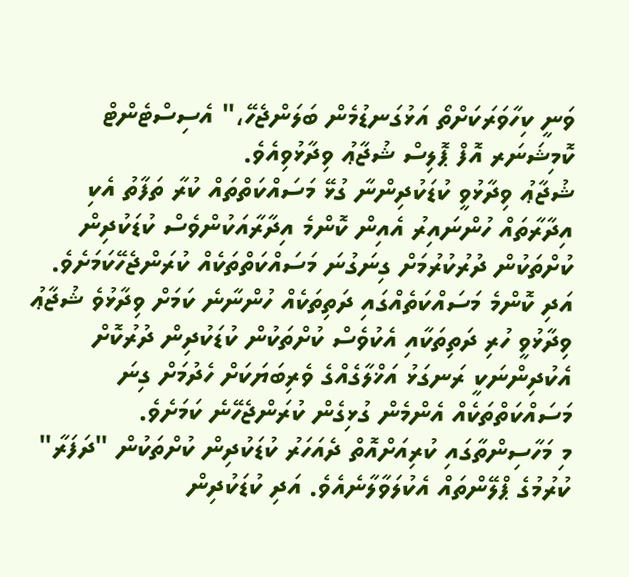ވަނީ ކިހާވަރަކަށްތޯ އަޅުގަނޑުމެން ބަލަންޖެހޭ،" އެސިސްޓެންޓް ކޮމިޝަނަރ އޮފް ޕޮލިސް ޝުޖާޢު ވިދާޅުވިއެވެ.
ޝުޖާޢު ވިދާޅުވީ ކުޑަކުދިންނާ ގުޅޭ މަސައްކަތްތައް ކުރާ ތަފާތު އެކި އިދާރާތައް ހުންނައިރު އެއިން ކޮންމެ އިދާރާއަކުންވެސް ކުޑަކުދިން ކުށްތަކުން ދުރުކުރުމަށް ގިނަގުނަ މަސައްކަތްތަކެއް ކުރަންޖެހޭކަމަށެވެ. އަދި ކޮންމެ މަސައްކަތެއްގައި ދަތިތަކެއް ހުންނާނެ ކަމަށް ވިދާޅުވެ ޝުޖާޢު ވިދާޅުވީ ހުރި ދަތިތަކާއި އެކުވެސް ކުށްތަކުން ކުޑަކުދިން ދުރުކޮށް އެކުދިންނަކީ ރަނގަޅު އަޚްލާގެއްގެ ވެރިބަޔަކަށް ހެދުމަށް ގިނަ މަސައްކަތްތަކެއް އެންމެން ގުޅިގެން ކުރަންޖެހޭނެ ކަމަށެވެ.
މި މަހާސިންތާގައި ކުރިއަށްއޮތް ދެއަހަރު ކުޑަކުދިން ކުށްތަކުން "ދަފަރާ" ކުރުމުގެ ޕްލޭންތައް އެކުލަވާލާނެއެވެ. އަދި ކުޑަކުދިން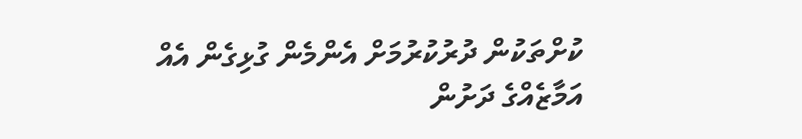ކުށްތަކުން ދުރުކުރުމަށް އެންމެން ގުޅިގެން އެއް އަމާޒެއްގެ ދަށުން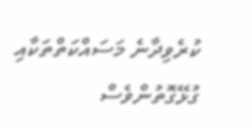ކުރެވިދާނެ މަސައްކަތްތަކާއި ގުޅޭގޮތުންވެސް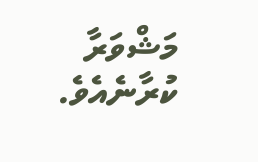މަޝްވަރާ ކުރާނެއެވެ.